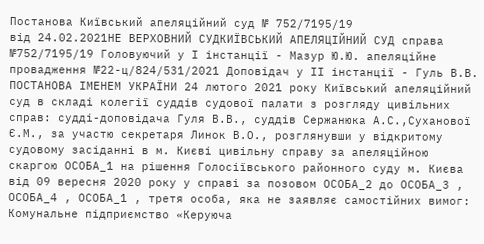Постанова Київський апеляційний суд № 752/7195/19
від 24.02.2021НЕ ВЕРХОВНИЙ СУДКИЇВСЬКИЙ АПЕЛЯЦІЙНИЙ СУД справа №752/7195/19 Головуючий у І інстанції - Мазур Ю.Ю. апеляційне провадження №22-ц/824/531/2021 Доповідач у ІІ інстанції - Гуль В.В. ПОСТАНОВА ІМЕНЕМ УКРАЇНИ 24 лютого 2021 року Київський апеляційний суд в складі колегії суддів судової палати з розгляду цивільних справ: судді-доповідача Гуля В.В., суддів Сержанюка А.С.,Суханової Є.М., за участю секретаря Линок В.О., розглянувши у відкритому судовому засіданні в м. Києві цивільну справу за апеляційною скаргою ОСОБА_1 на рішення Голосіївського районного суду м. Києва від 09 вересня 2020 року у справі за позовом ОСОБА_2 до ОСОБА_3 , ОСОБА_4 , ОСОБА_1 , третя особа, яка не заявляє самостійних вимог: Комунальне підприємство «Керуюча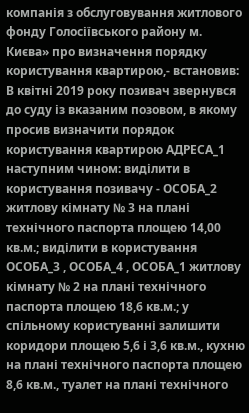компанія з обслуговування житлового фонду Голосіївського району м. Києва» про визначення порядку користування квартирою,- встановив: В квітні 2019 року позивач звернувся до суду із вказаним позовом, в якому просив визначити порядок користування квартирою АДРЕСА_1 наступним чином: виділити в користування позивачу - ОСОБА_2 житлову кімнату № 3 на плані технічного паспорта площею 14,00 кв.м.; виділити в користування ОСОБА_3 , ОСОБА_4 , ОСОБА_1 житлову кімнату № 2 на плані технічного паспорта площею 18,6 кв.м.; у спільному користуванні залишити коридори площею 5,6 і 3,6 кв.м., кухню на плані технічного паспорта площею 8,6 кв.м., туалет на плані технічного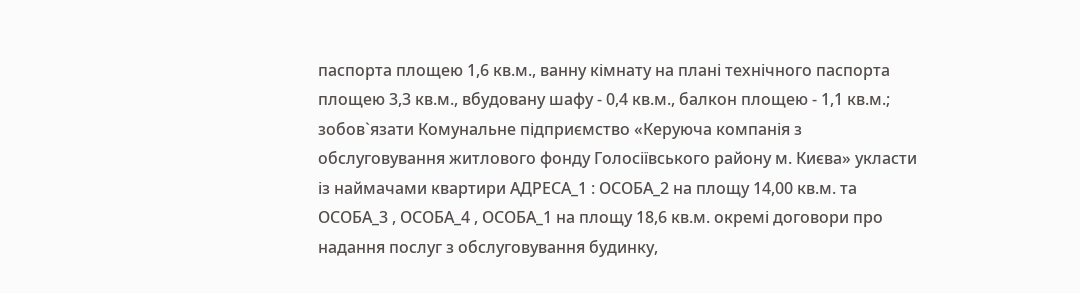паспорта площею 1,6 кв.м., ванну кімнату на плані технічного паспорта площею 3,3 кв.м., вбудовану шафу - 0,4 кв.м., балкон площею - 1,1 кв.м.; зобов`язати Комунальне підприємство «Керуюча компанія з обслуговування житлового фонду Голосіївського району м. Києва» укласти із наймачами квартири АДРЕСА_1 : ОСОБА_2 на площу 14,00 кв.м. та ОСОБА_3 , ОСОБА_4 , ОСОБА_1 на площу 18,6 кв.м. окремі договори про надання послуг з обслуговування будинку,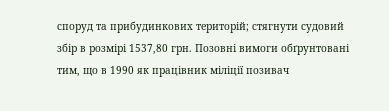споруд та прибудинкових територій; стягнути судовий збір в розмірі 1537,80 грн. Позовні вимоги обґрунтовані тим, що в 1990 як працівник міліції позивач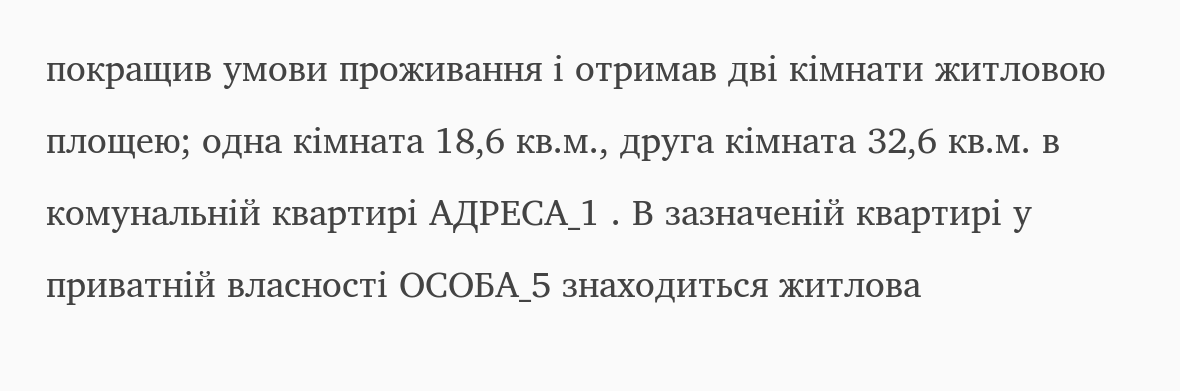покращив умови проживання і отримав дві кімнати житловою площею; одна кімната 18,6 кв.м., друга кімната 32,6 кв.м. в комунальній квартирі АДРЕСА_1 . В зазначеній квартирі у приватній власності ОСОБА_5 знаходиться житлова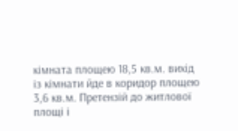кімната площею 18,5 кв.м. вихід із кімнати йде в коридор площею 3,6 кв.м. Претензій до житлової площі і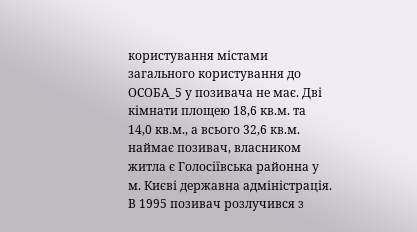користування містами загального користування до ОСОБА_5 у позивача не має. Дві кімнати площею 18,6 кв.м. та 14,0 кв.м., а всього 32,6 кв.м. наймає позивач, власником житла є Голосіївська районна у м. Києві державна адміністрація. В 1995 позивач розлучився з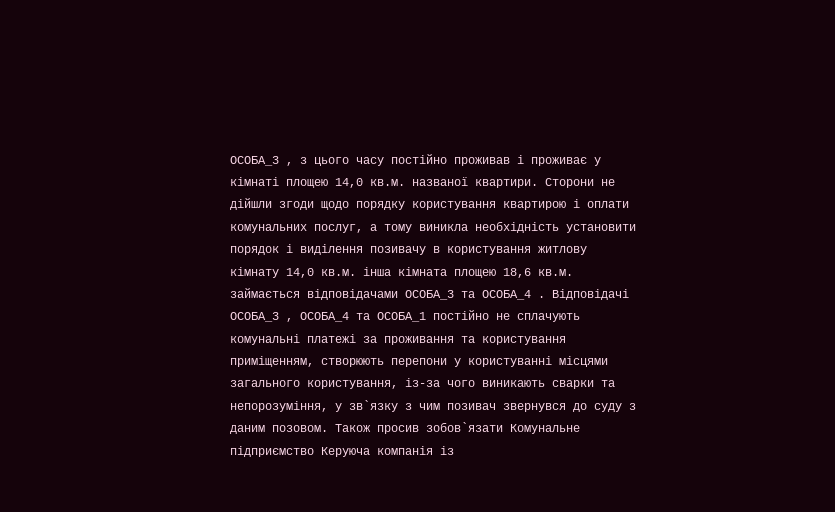ОСОБА_3 , з цього часу постійно проживав і проживає у кімнаті площею 14,0 кв.м. названої квартири. Сторони не дійшли згоди щодо порядку користування квартирою і оплати комунальних послуг, а тому виникла необхідність установити порядок і виділення позивачу в користування житлову кімнату 14,0 кв.м. інша кімната площею 18,6 кв.м. займається відповідачами ОСОБА_3 та ОСОБА_4 . Відповідачі ОСОБА_3 , ОСОБА_4 та ОСОБА_1 постійно не сплачують комунальні платежі за проживання та користування приміщенням, створюють перепони у користуванні місцями загального користування, із-за чого виникають сварки та непорозуміння, у зв`язку з чим позивач звернувся до суду з даним позовом. Також просив зобов`язати Комунальне підприємство Керуюча компанія із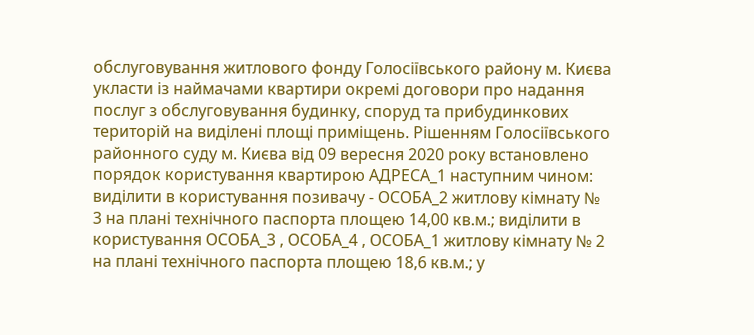обслуговування житлового фонду Голосіївського району м. Києва укласти із наймачами квартири окремі договори про надання послуг з обслуговування будинку, споруд та прибудинкових територій на виділені площі приміщень. Рішенням Голосіївського районного суду м. Києва від 09 вересня 2020 року встановлено порядок користування квартирою АДРЕСА_1 наступним чином: виділити в користування позивачу - ОСОБА_2 житлову кімнату № 3 на плані технічного паспорта площею 14,00 кв.м.; виділити в користування ОСОБА_3 , ОСОБА_4 , ОСОБА_1 житлову кімнату № 2 на плані технічного паспорта площею 18,6 кв.м.; у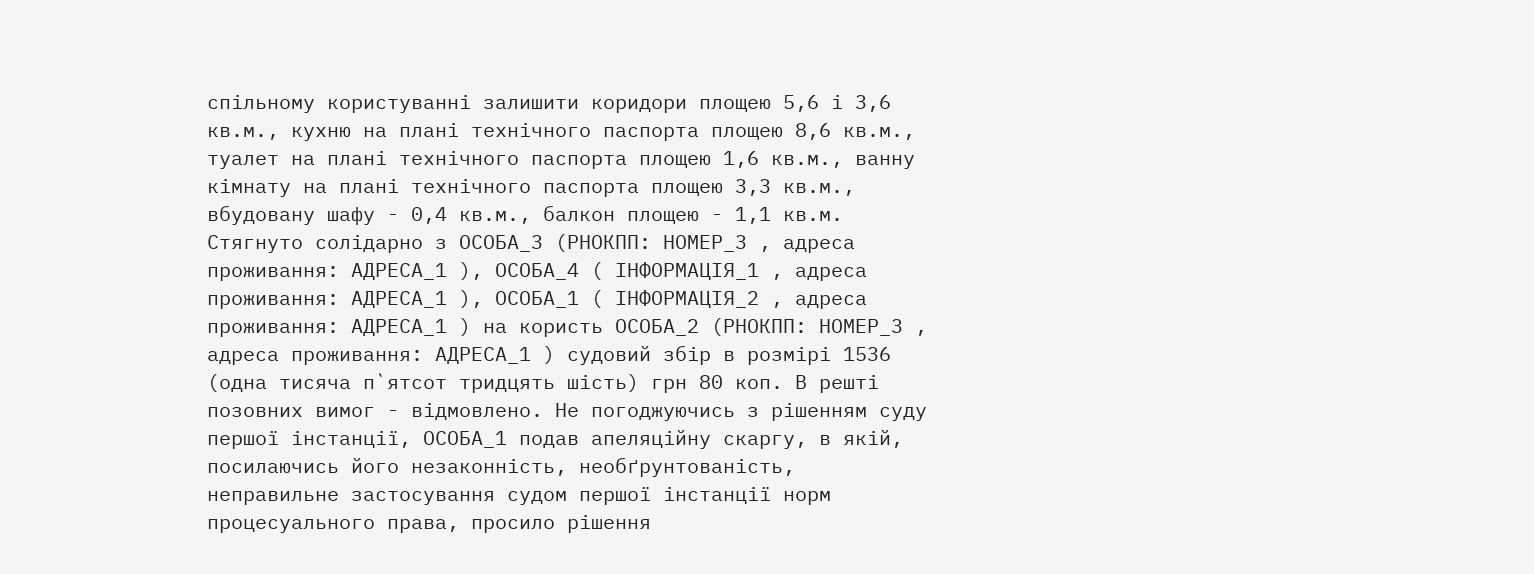спільному користуванні залишити коридори площею 5,6 і 3,6 кв.м., кухню на плані технічного паспорта площею 8,6 кв.м., туалет на плані технічного паспорта площею 1,6 кв.м., ванну кімнату на плані технічного паспорта площею 3,3 кв.м., вбудовану шафу - 0,4 кв.м., балкон площею - 1,1 кв.м. Стягнуто солідарно з ОСОБА_3 (РНОКПП: НОМЕР_3 , адреса проживання: АДРЕСА_1 ), ОСОБА_4 ( ІНФОРМАЦІЯ_1 , адреса проживання: АДРЕСА_1 ), ОСОБА_1 ( ІНФОРМАЦІЯ_2 , адреса проживання: АДРЕСА_1 ) на користь ОСОБА_2 (РНОКПП: НОМЕР_3 , адреса проживання: АДРЕСА_1 ) судовий збір в розмірі 1536 (одна тисяча п`ятсот тридцять шість) грн 80 коп. В решті позовних вимог - відмовлено. Не погоджуючись з рішенням суду першої інстанції, ОСОБА_1 подав апеляційну скаргу, в якій, посилаючись його незаконність, необґрунтованість, неправильне застосування судом першої інстанції норм процесуального права, просило рішення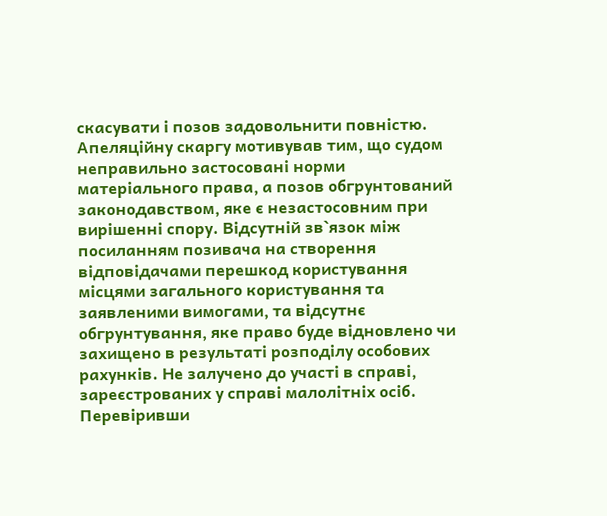скасувати і позов задовольнити повністю. Апеляційну скаргу мотивував тим, що судом неправильно застосовані норми матеріального права, а позов обгрунтований законодавством, яке є незастосовним при вирішенні спору. Відсутній зв`язок між посиланням позивача на створення відповідачами перешкод користування місцями загального користування та заявленими вимогами, та відсутнє обгрунтування, яке право буде відновлено чи захищено в результаті розподілу особових рахунків. Не залучено до участі в справі, зареєстрованих у справі малолітніх осіб. Перевіривши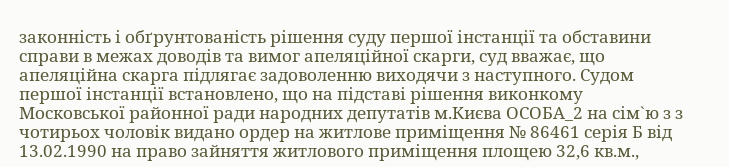законність і обґрунтованість рішення суду першої інстанції та обставини справи в межах доводів та вимог апеляційної скарги, суд вважає, що апеляційна скарга підлягає задоволенню виходячи з наступного. Судом першої інстанції встановлено, що на підставі рішення виконкому Московської районної ради народних депутатів м.Києва ОСОБА_2 на сім`ю з з чотирьох чоловік видано ордер на житлове приміщення № 86461 серія Б від 13.02.1990 на право зайняття житлового приміщення площею 32,6 кв.м.,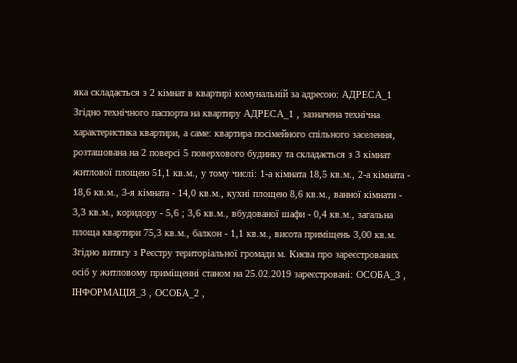яка складається з 2 кімнат в квартирі комунальній за адресою: АДРЕСА_1 Згідно технічного паспорта на квартиру АДРЕСА_1 , зазначена технічна характеристика квартири, а саме: квартира посімейного спільного заселення, розташована на 2 поверсі 5 поверхового будинку та складається з 3 кімнат житлової площею 51,1 кв.м., у тому числі: 1-а кімната 18,5 кв.м., 2-а кімната - 18,6 кв.м., 3-я кімната - 14,0 кв.м., кухні площею 8,6 кв.м., ванної кімнати - 3,3 кв.м., коридору - 5,6 ; 3,6 кв.м., вбудованої шафи - 0,4 кв.м., загальна площа квартири 75,3 кв.м., балкон - 1,1 кв.м., висота приміщень 3,00 кв.м. Згідно витягу з Реєстру територіальної громади м. Києва про зареєстрованих осіб у житловому приміщенні станом на 25.02.2019 зареєстровані: ОСОБА_3 , ІНФОРМАЦІЯ_3 , ОСОБА_2 ,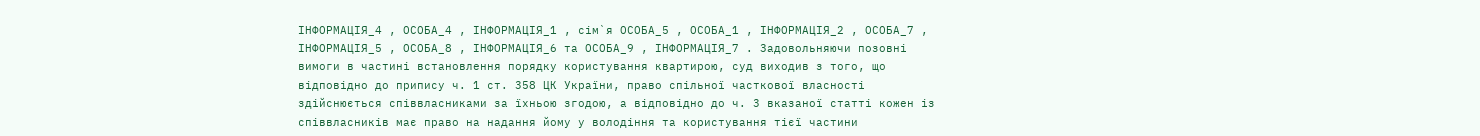ІНФОРМАЦІЯ_4 , ОСОБА_4 , ІНФОРМАЦІЯ_1 , сім`я ОСОБА_5 , ОСОБА_1 , ІНФОРМАЦІЯ_2 , ОСОБА_7 , ІНФОРМАЦІЯ_5 , ОСОБА_8 , ІНФОРМАЦІЯ_6 та ОСОБА_9 , ІНФОРМАЦІЯ_7 . Задовольняючи позовні вимоги в частині встановлення порядку користування квартирою, суд виходив з того, що відповідно до припису ч. 1 ст. 358 ЦК України, право спільної часткової власності здійснюється співвласниками за їхньою згодою, а відповідно до ч. 3 вказаної статті кожен із співвласників має право на надання йому у володіння та користування тієї частини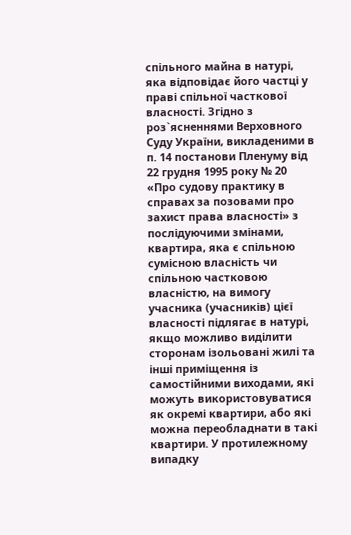спільного майна в натурі, яка відповідає його частці у праві спільної часткової власності. Згідно з роз`ясненнями Верховного Суду України, викладеними в п. 14 постанови Пленуму від 22 грудня 1995 року № 20 «Про судову практику в справах за позовами про захист права власності» з послідуючими змінами, квартира, яка є спільною сумісною власність чи спільною частковою власністю, на вимогу учасника (учасників) цієї власності підлягає в натурі, якщо можливо виділити сторонам ізольовані жилі та інші приміщення із самостійними виходами, які можуть використовуватися як окремі квартири, або які можна переобладнати в такі квартири. У протилежному випадку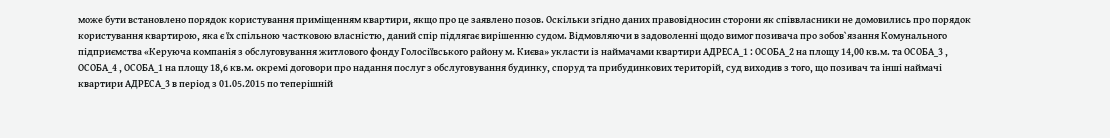може бути встановлено порядок користування приміщенням квартири, якщо про це заявлено позов. Оскільки згідно даних правовідносин сторони як співвласники не домовились про порядок користування квартирою, яка є їх спільною частковою власністю, даний спір підлягає вирішенню судом. Відмовляючи в задоволенні щодо вимог позивача про зобов`язання Комунального підприємства «Керуюча компанія з обслуговування житлового фонду Голосіївського району м. Києва» укласти із наймачами квартири АДРЕСА_1 : ОСОБА_2 на площу 14,00 кв.м. та ОСОБА_3 , ОСОБА_4 , ОСОБА_1 на площу 18,6 кв.м. окремі договори про надання послуг з обслуговування будинку, споруд та прибудинкових територій, суд виходив з того, що позивач та інші наймачі квартири АДРЕСА_3 в період з 01.05.2015 по теперішній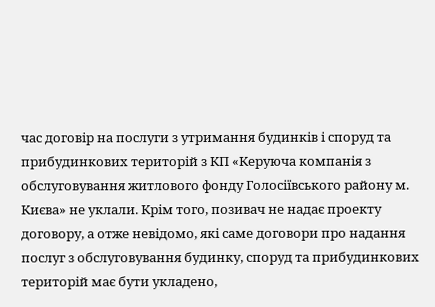час договір на послуги з утримання будинків і споруд та прибудинкових територій з КП «Керуюча компанія з обслуговування житлового фонду Голосіївського району м. Києва» не уклали. Крім того, позивач не надає проекту договору, а отже невідомо, які саме договори про надання послуг з обслуговування будинку, споруд та прибудинкових територій має бути укладено,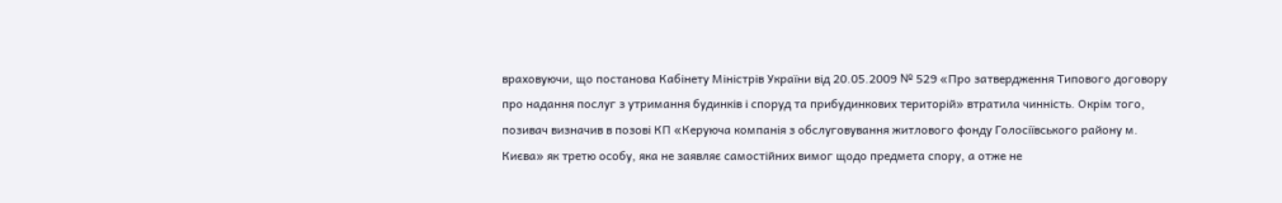враховуючи, що постанова Кабінету Міністрів України від 20.05.2009 № 529 «Про затвердження Типового договору про надання послуг з утримання будинків і споруд та прибудинкових територій» втратила чинність. Окрім того, позивач визначив в позові КП «Керуюча компанія з обслуговування житлового фонду Голосіївського району м. Києва» як третю особу, яка не заявляє самостійних вимог щодо предмета спору, а отже не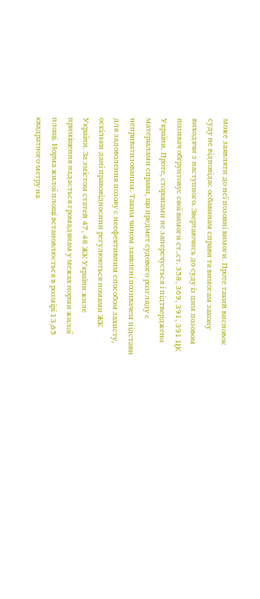може заявляти до неї позовні вимоги. Проте такий висновок суду не відповідає осбавинам справи та вимогам закону виходячи з наступного. Звертаючись до суду із цим позовом позивач обґрунтовує свої вимоги ст..ст. 358, 369, 391, 391 ЦК України. Проте, сторонами не заперечується і підтверджено матеріалами справи, що предмет судового розгляду є неприватизованим. Таким чином заявлені позивачем підстави для задоволення позову є неефективним способом захисту, оскільки дані правовідносини регулюються номами ЖК України. За змістом статей 47, 48 ЖК України жиле приміщення надається громадянам у межах норми жилої площі. Норма жилої площі встановлюється в розмірі 13,65 квадратного метру на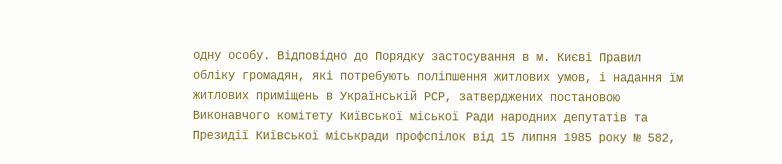одну особу. Відповідно до Порядку застосування в м. Києві Правил обліку громадян, які потребують поліпшення житлових умов, і надання їм житлових приміщень в Українській РСР, затверджених постановою Виконавчого комітету Київської міської Ради народних депутатів та Президії Київської міськради профспілок від 15 липня 1985 року № 582,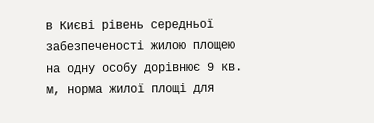в Києві рівень середньої забезпеченості жилою площею на одну особу дорівнює 9 кв. м, норма жилої площі для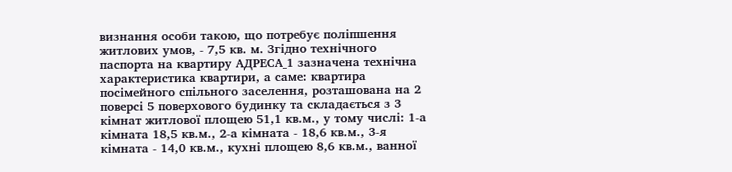визнання особи такою, що потребує поліпшення житлових умов, - 7,5 кв. м. Згідно технічного паспорта на квартиру АДРЕСА_1 зазначена технічна характеристика квартири, а саме: квартира посімейного спільного заселення, розташована на 2 поверсі 5 поверхового будинку та складається з 3 кімнат житлової площею 51,1 кв.м., у тому числі: 1-а кімната 18,5 кв.м., 2-а кімната - 18,6 кв.м., 3-я кімната - 14,0 кв.м., кухні площею 8,6 кв.м., ванної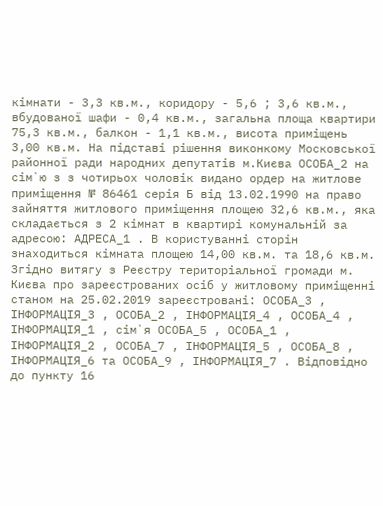кімнати - 3,3 кв.м., коридору - 5,6 ; 3,6 кв.м., вбудованої шафи - 0,4 кв.м., загальна площа квартири 75,3 кв.м., балкон - 1,1 кв.м., висота приміщень 3,00 кв.м. На підставі рішення виконкому Московської районної ради народних депутатів м.Києва ОСОБА_2 на сім`ю з з чотирьох чоловік видано ордер на житлове приміщення № 86461 серія Б від 13.02.1990 на право зайняття житлового приміщення площею 32,6 кв.м., яка складається з 2 кімнат в квартирі комунальній за адресою: АДРЕСА_1 . В користуванні сторін знаходиться кімната площею 14,00 кв.м. та 18,6 кв.м. Згідно витягу з Реєстру територіальної громади м. Києва про зареєстрованих осіб у житловому приміщенні станом на 25.02.2019 зареєстровані: ОСОБА_3 , ІНФОРМАЦІЯ_3 , ОСОБА_2 , ІНФОРМАЦІЯ_4 , ОСОБА_4 , ІНФОРМАЦІЯ_1 , сім`я ОСОБА_5 , ОСОБА_1 , ІНФОРМАЦІЯ_2 , ОСОБА_7 , ІНФОРМАЦІЯ_5 , ОСОБА_8 , ІНФОРМАЦІЯ_6 та ОСОБА_9 , ІНФОРМАЦІЯ_7 . Відповідно до пункту 16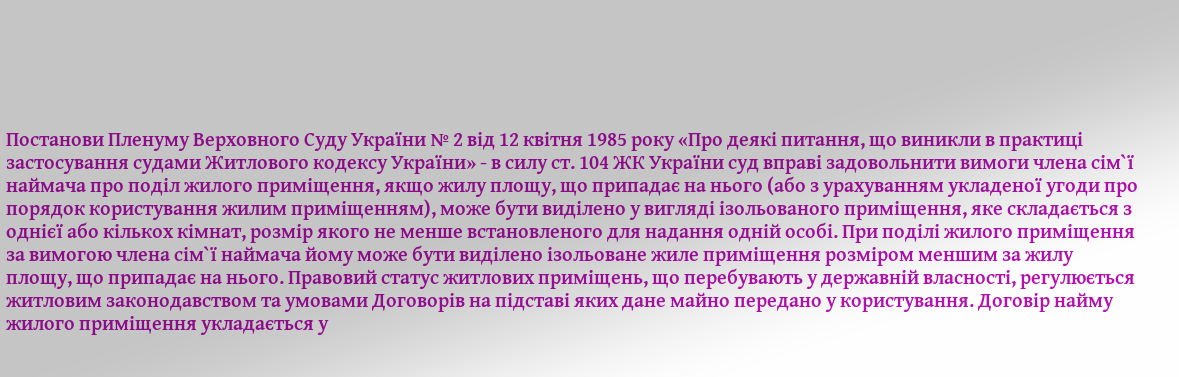Постанови Пленуму Верховного Суду України № 2 від 12 квітня 1985 року «Про деякі питання, що виникли в практиці застосування судами Житлового кодексу України» - в силу ст. 104 ЖК України суд вправі задовольнити вимоги члена сім`ї наймача про поділ жилого приміщення, якщо жилу площу, що припадає на нього (або з урахуванням укладеної угоди про порядок користування жилим приміщенням), може бути виділено у вигляді ізольованого приміщення, яке складається з однієї або кількох кімнат, розмір якого не менше встановленого для надання одній особі. При поділі жилого приміщення за вимогою члена сім`ї наймача йому може бути виділено ізольоване жиле приміщення розміром меншим за жилу площу, що припадає на нього. Правовий статус житлових приміщень, що перебувають у державній власності, регулюється житловим законодавством та умовами Договорів на підставі яких дане майно передано у користування. Договір найму жилого приміщення укладається у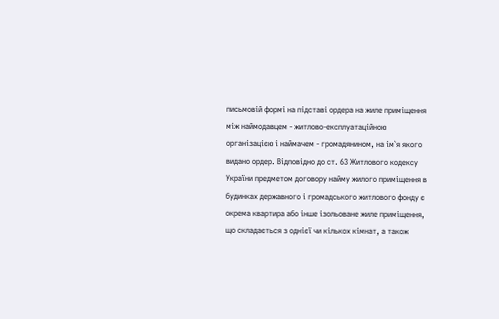письмовій формі на підставі ордера на жиле приміщення між наймодавцем - житлово-експлуатаційною організацією і наймачем - громадянином, на ім`я якого видано ордер. Відповідно до ст. 63 Житлового кодексу України предметом договору найму жилого приміщення в будинках державного і громадського житлового фонду є окрема квартира або інше ізольоване жиле приміщення, що складається з однієї чи кількох кімнат, а також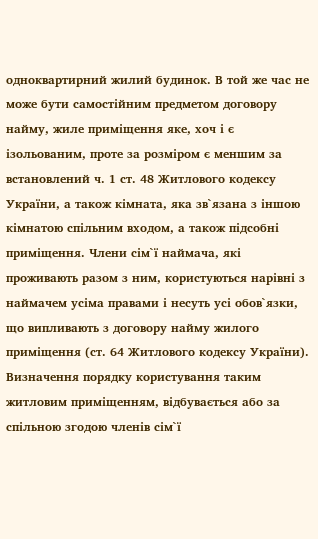одноквартирний жилий будинок. В той же час не може бути самостійним предметом договору найму, жиле приміщення яке, хоч і є ізольованим, проте за розміром є меншим за встановлений ч. 1 ст. 48 Житлового кодексу України, а також кімната, яка зв`язана з іншою кімнатою спільним входом, а також підсобні приміщення. Члени сім`ї наймача, які проживають разом з ним, користуються нарівні з наймачем усіма правами і несуть усі обов`язки, що випливають з договору найму жилого приміщення (ст. 64 Житлового кодексу України). Визначення порядку користування таким житловим приміщенням, відбувається або за спільною згодою членів сім`ї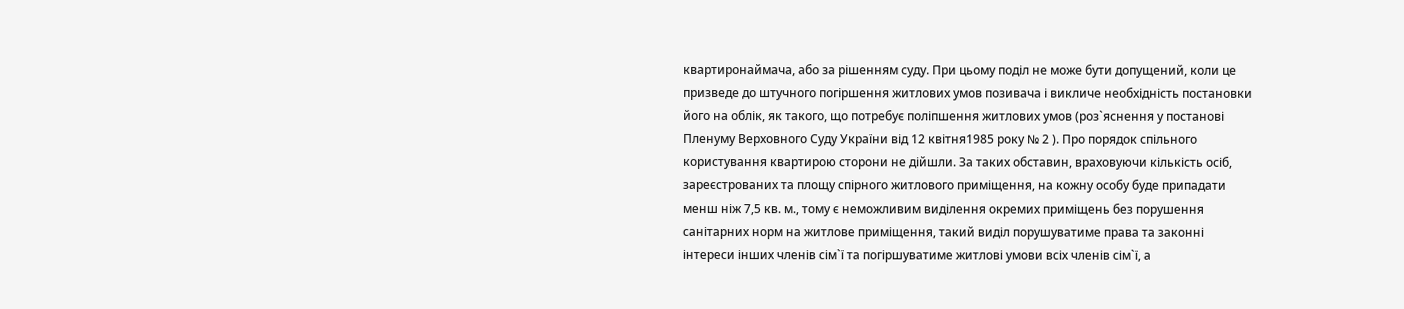квартиронаймача, або за рішенням суду. При цьому поділ не може бути допущений, коли це призведе до штучного погіршення житлових умов позивача і викличе необхідність постановки його на облік, як такого, що потребує поліпшення житлових умов (роз`яснення у постанові Пленуму Верховного Суду України від 12 квітня1985 року № 2 ). Про порядок спільного користування квартирою сторони не дійшли. За таких обставин, враховуючи кількість осіб, зареєстрованих та площу спірного житлового приміщення, на кожну особу буде припадати менш ніж 7,5 кв. м., тому є неможливим виділення окремих приміщень без порушення санітарних норм на житлове приміщення, такий виділ порушуватиме права та законні інтереси інших членів сім`ї та погіршуватиме житлові умови всіх членів сім`ї, а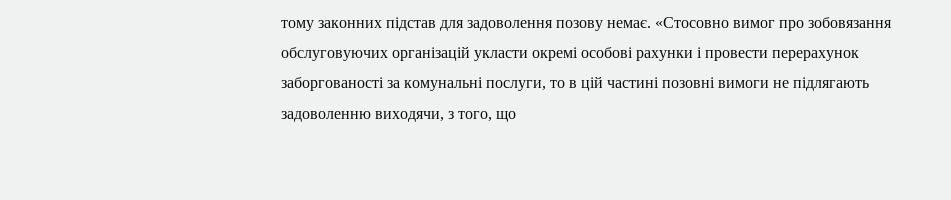тому законних підстав для задоволення позову немає. «Стосовно вимог про зобовязання обслуговуючих організацій укласти окремі особові рахунки і провести перерахунок заборгованості за комунальні послуги, то в цій частині позовні вимоги не підлягають задоволенню виходячи, з того, що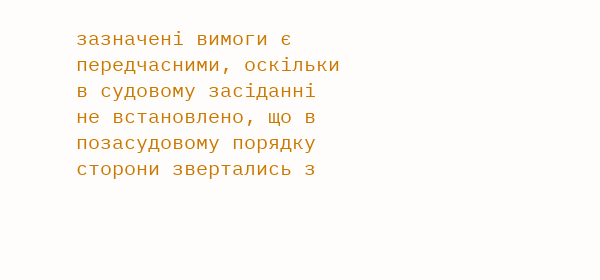зазначені вимоги є передчасними, оскільки в судовому засіданні не встановлено, що в позасудовому порядку сторони звертались з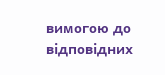вимогою до відповідних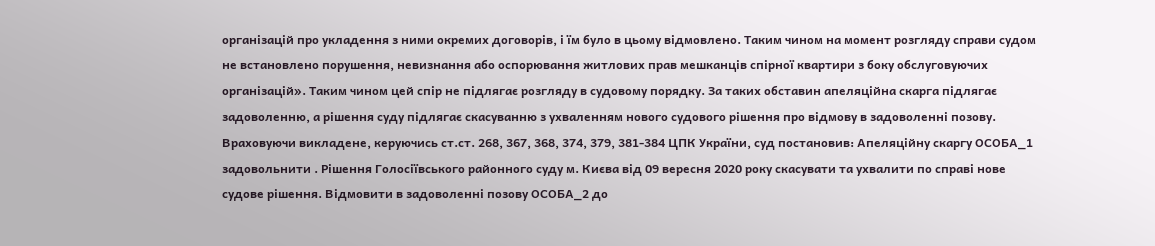організацій про укладення з ними окремих договорів, і їм було в цьому відмовлено. Таким чином на момент розгляду справи судом не встановлено порушення, невизнання або оспорювання житлових прав мешканців спірної квартири з боку обслуговуючих організацій». Таким чином цей спір не підлягає розгляду в судовому порядку. За таких обставин апеляційна скарга підлягає задоволенню, а рішення суду підлягає скасуванню з ухваленням нового судового рішення про відмову в задоволенні позову. Враховуючи викладене, керуючись ст.ст. 268, 367, 368, 374, 379, 381-384 ЦПК України, суд постановив: Апеляційну скаргу ОСОБА_1 задовольнити . Рішення Голосіївського районного суду м. Києва від 09 вересня 2020 року скасувати та ухвалити по справі нове судове рішення. Відмовити в задоволенні позову ОСОБА_2 до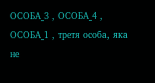ОСОБА_3 , ОСОБА_4 , ОСОБА_1 , третя особа, яка не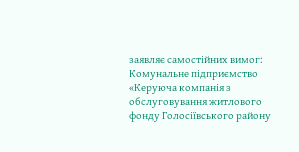заявляє самостійних вимог: Комунальне підприємство «Керуюча компанія з обслуговування житлового фонду Голосіївського району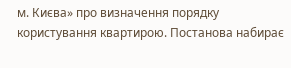м. Києва» про визначення порядку користування квартирою. Постанова набирає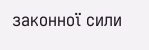законної сили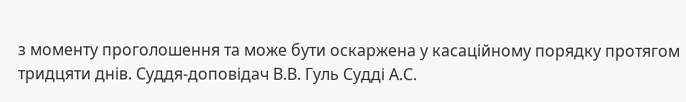з моменту проголошення та може бути оскаржена у касаційному порядку протягом тридцяти днів. Суддя-доповідач В.В. Гуль Судді А.С.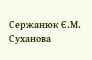Сержанюк Є.М. Суханова